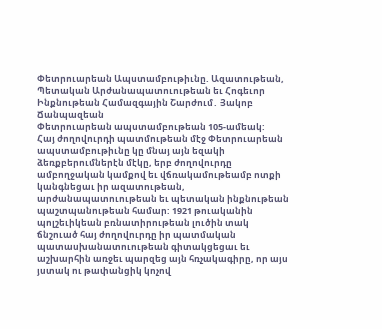Փետրուարեան Ապստամբութիւնը. Ազատութեան, Պետական Արժանապատուութեան եւ Հոգեւոր Ինքնութեան Համազգային Շարժում․ Յակոբ Ճանպազեան
Փետրուարեան ապստամբութեան 105-ամեակ:
Հայ ժողովուրդի պատմութեան մէջ Փետրուարեան ապստամբութիւնը կը մնայ այն եզակի ձեռքբերումներէն մէկը, երբ ժողովուրդը ամբողջական կամքով եւ վճռակամութեամբ ոտքի կանգնեցաւ իր ազատութեան, արժանապատուութեան եւ պետական ինքնութեան պաշտպանութեան համար: 1921 թուականին պոլշեւիկեան բռնատիրութեան լուծին տակ ճնշուած հայ ժողովուրդը իր պատմական պատասխանատուութեան գիտակցեցաւ եւ աշխարհին առջեւ պարզեց այն հռչակագիրը, որ այս յստակ ու թափանցիկ կոչով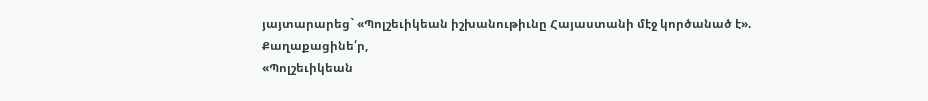յայտարարեց` «Պոլշեւիկեան իշխանութիւնը Հայաստանի մէջ կործանած է».
Քաղաքացինե՛ր,
«Պոլշեւիկեան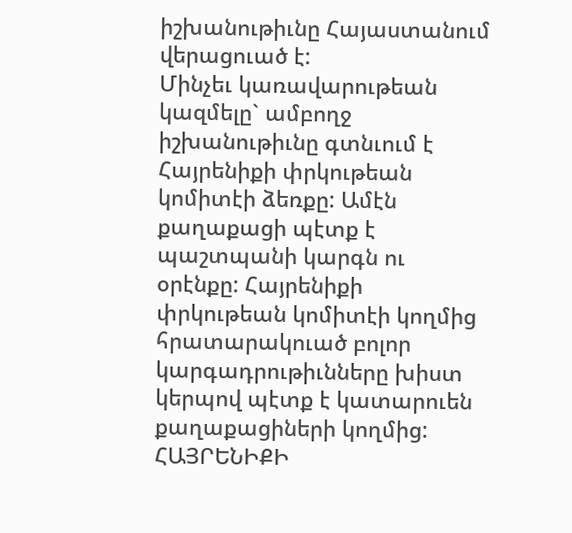իշխանութիւնը Հայաստանում վերացուած է:
Մինչեւ կառավարութեան կազմելը` ամբողջ իշխանութիւնը գտնւում է Հայրենիքի փրկութեան կոմիտէի ձեռքը: Ամէն քաղաքացի պէտք է պաշտպանի կարգն ու օրէնքը: Հայրենիքի փրկութեան կոմիտէի կողմից հրատարակուած բոլոր կարգադրութիւնները խիստ կերպով պէտք է կատարուեն քաղաքացիների կողմից:
ՀԱՅՐԵՆԻՔԻ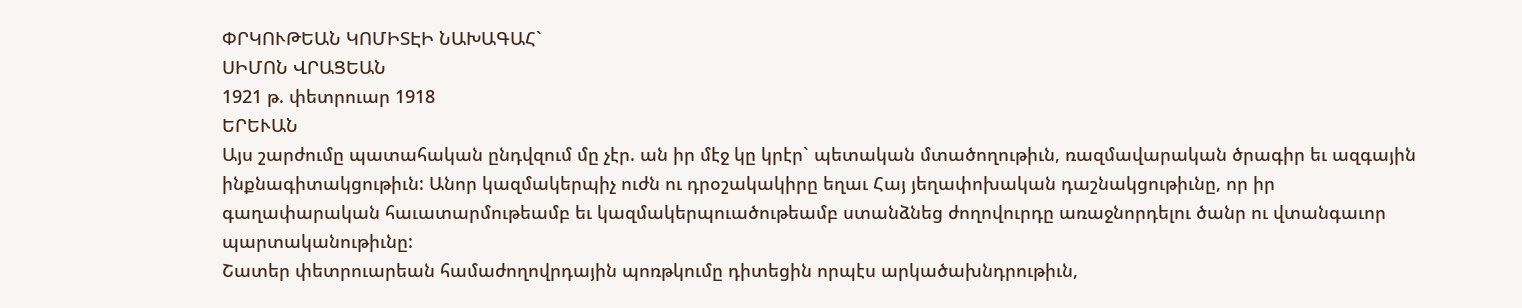ՓՐԿՈՒԹԵԱՆ ԿՈՄԻՏԷԻ ՆԱԽԱԳԱՀ`
ՍԻՄՈՆ ՎՐԱՑԵԱՆ
1921 թ. փետրուար 1918
ԵՐԵՒԱՆ
Այս շարժումը պատահական ընդվզում մը չէր. ան իր մէջ կը կրէր` պետական մտածողութիւն, ռազմավարական ծրագիր եւ ազգային ինքնագիտակցութիւն: Անոր կազմակերպիչ ուժն ու դրօշակակիրը եղաւ Հայ յեղափոխական դաշնակցութիւնը, որ իր գաղափարական հաւատարմութեամբ եւ կազմակերպուածութեամբ ստանձնեց ժողովուրդը առաջնորդելու ծանր ու վտանգաւոր պարտականութիւնը:
Շատեր փետրուարեան համաժողովրդային պոռթկումը դիտեցին որպէս արկածախնդրութիւն,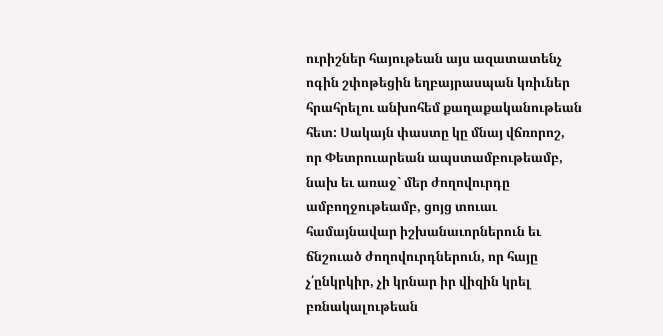ուրիշներ հայութեան այս ազատատենչ ոգին շփոթեցին եղբայրասպան կռիւներ հրահրելու անխոհեմ քաղաքականութեան հետ: Սակայն փաստը կը մնայ վճռորոշ, որ Փետրուարեան ապստամբութեամբ, նախ եւ առաջ` մեր ժողովուրդը ամբողջութեամբ, ցոյց տուաւ համայնավար իշխանաւորներուն եւ ճնշուած ժողովուրդներուն, որ հայը չ՛ընկրկիր, չի կրնար իր վիզին կրել բռնակալութեան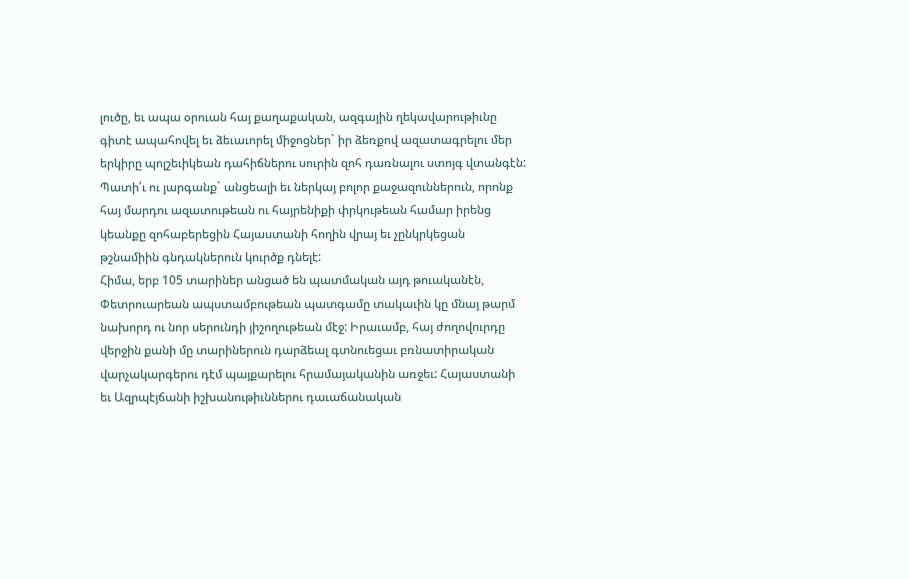լուծը, եւ ապա օրուան հայ քաղաքական, ազգային ղեկավարութիւնը գիտէ ապահովել եւ ձեւաւորել միջոցներ` իր ձեռքով ազատագրելու մեր երկիրը պոլշեւիկեան դահիճներու սուրին զոհ դառնալու ստոյգ վտանգէն:
Պատի՛ւ ու յարգանք` անցեալի եւ ներկայ բոլոր քաջազուններուն, որոնք հայ մարդու ազատութեան ու հայրենիքի փրկութեան համար իրենց կեանքը զոհաբերեցին Հայաստանի հողին վրայ եւ չընկրկեցան թշնամիին գնդակներուն կուրծք դնելէ:
Հիմա, երբ 105 տարիներ անցած են պատմական այդ թուականէն, Փետրուարեան ապստամբութեան պատգամը տակաւին կը մնայ թարմ նախորդ ու նոր սերունդի յիշողութեան մէջ: Իրաւամբ, հայ ժողովուրդը վերջին քանի մը տարիներուն դարձեալ գտնուեցաւ բռնատիրական վարչակարգերու դէմ պայքարելու հրամայականին առջեւ: Հայաստանի եւ Ազրպէյճանի իշխանութիւններու դաւաճանական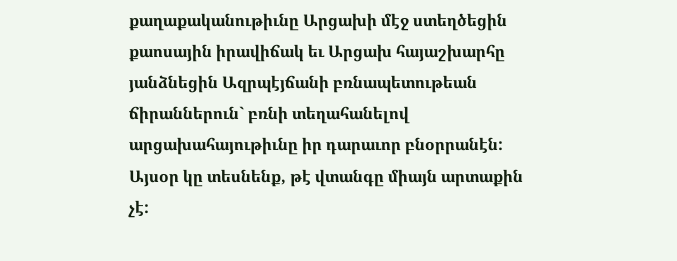քաղաքականութիւնը Արցախի մէջ ստեղծեցին քաոսային իրավիճակ եւ Արցախ հայաշխարհը յանձնեցին Ազրպէյճանի բռնապետութեան ճիրաններուն` բռնի տեղահանելով արցախահայութիւնը իր դարաւոր բնօրրանէն:
Այսօր կը տեսնենք, թէ վտանգը միայն արտաքին չէ: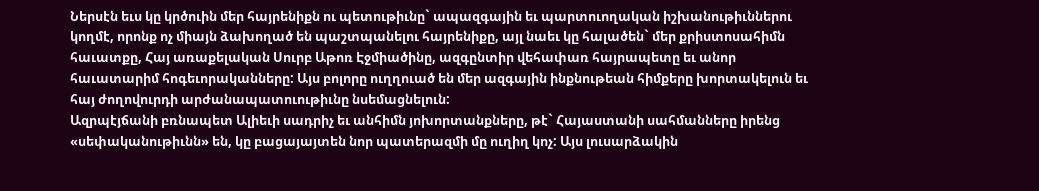Ներսէն եւս կը կրծուին մեր հայրենիքն ու պետութիւնը` ապազգային եւ պարտուողական իշխանութիւններու կողմէ, որոնք ոչ միայն ձախողած են պաշտպանելու հայրենիքը, այլ նաեւ կը հալածեն` մեր քրիստոսահիմն հաւատքը, Հայ առաքելական Սուրբ Աթոռ Էջմիածինը, ազգընտիր վեհափառ հայրապետը եւ անոր հաւատարիմ հոգեւորականները: Այս բոլորը ուղղուած են մեր ազգային ինքնութեան հիմքերը խորտակելուն եւ հայ ժողովուրդի արժանապատուութիւնը նսեմացնելուն:
Ազրպէյճանի բռնապետ Ալիեւի սադրիչ եւ անհիմն յոխորտանքները, թէ` Հայաստանի սահմանները իրենց «սեփականութիւնն» են, կը բացայայտեն նոր պատերազմի մը ուղիղ կոչ: Այս լուսարձակին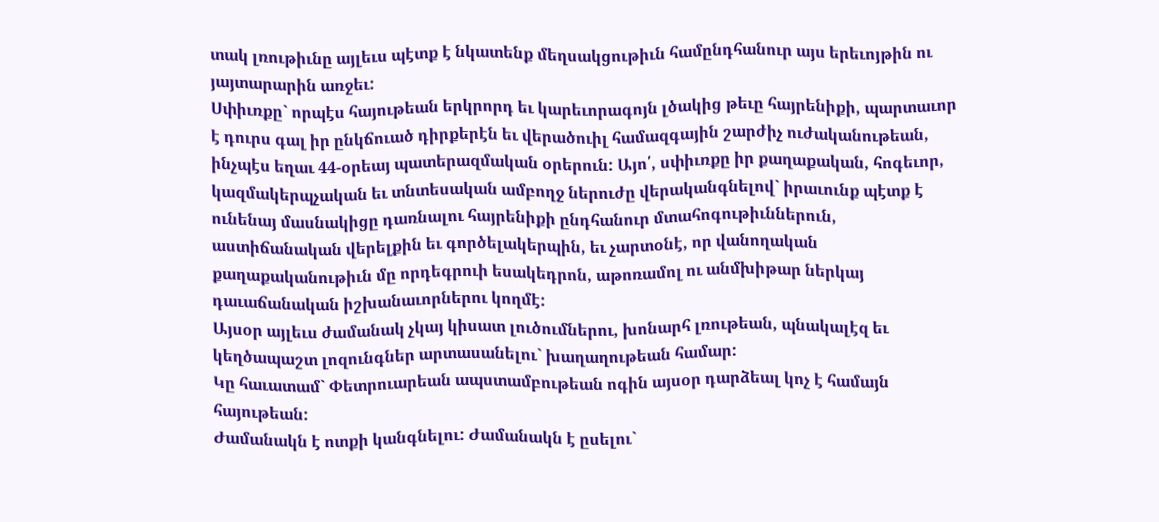տակ լռութիւնը այլեւս պէտք է նկատենք մեղսակցութիւն համընդհանուր այս երեւոյթին ու յայտարարին առջեւ:
Սփիւռքը` որպէս հայութեան երկրորդ եւ կարեւորագոյն լծակից թեւը հայրենիքի, պարտաւոր է դուրս գալ իր ընկճուած դիրքերէն եւ վերածուիլ համազգային շարժիչ ուժականութեան, ինչպէս եղաւ 44-օրեայ պատերազմական օրերուն: Այո՛, սփիւռքը իր քաղաքական, հոգեւոր, կազմակերպչական եւ տնտեսական ամբողջ ներուժը վերականգնելով` իրաւունք պէտք է ունենայ մասնակիցը դառնալու հայրենիքի ընդհանուր մտահոգութիւններուն, աստիճանական վերելքին եւ գործելակերպին, եւ չարտօնէ, որ վանողական քաղաքականութիւն մը որդեգրուի եսակեդրոն, աթոռամոլ ու անմխիթար ներկայ դաւաճանական իշխանաւորներու կողմէ:
Այսօր այլեւս ժամանակ չկայ կիսատ լուծումներու, խոնարհ լռութեան, պնակալէզ եւ կեղծապաշտ լոզունգներ արտասանելու` խաղաղութեան համար:
Կը հաւատամ` Փետրուարեան ապստամբութեան ոգին այսօր դարձեալ կոչ է համայն հայութեան:
Ժամանակն է ոտքի կանգնելու: Ժամանակն է ըսելու`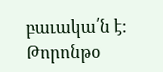բաւակա՛ն է:
Թորոնթօ